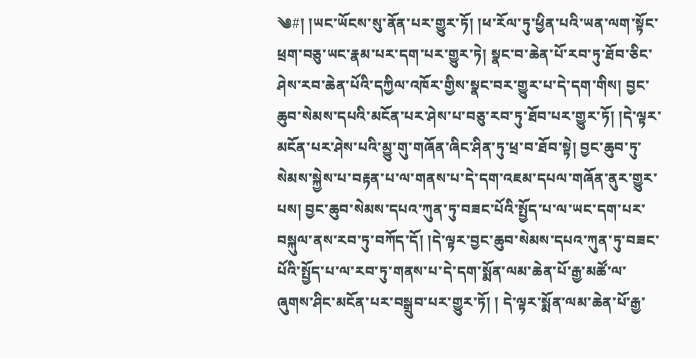༄#། །ཡང་ཡོངས་སུ་ནོན་པར་གྱུར་ཏོ། །ཕ་རོལ་ཏུ་ཕྱིན་པའི་ཡན་ལག་སྟོང་ཕྲག་བཅུ་ཡང་རྣམ་པར་དག་པར་གྱུར་ཏེ། སྣང་བ་ཆེན་པོ་རབ་ཏུ་ཐོབ་ཅིང་ཤེས་རབ་ཆེན་པོའི་དཀྱིལ་འཁོར་གྱིས་སྣང་བར་གྱུར་པ་དེ་དག་གིས། བྱང་ཆུབ་སེམས་དཔའི་མངོན་པར་ཤེས་པ་བཅུ་རབ་ཏུ་ཐོབ་པར་གྱུར་ཏོ། །དེ་ལྟར་མངོན་པར་ཤེས་པའི་མྱུ་གུ་གཞོན་ཞིང་ཤིན་ཏུ་ཕྲ་བ་ཐོབ་སྟེ། བྱང་ཆུབ་ཏུ་སེམས་སྐྱེས་པ་བརྟན་པ་ལ་གནས་པ་དེ་དག་འཇམ་དཔལ་གཞོན་ནུར་གྱུར་པས། བྱང་ཆུབ་སེམས་དཔའ་ཀུན་ཏུ་བཟང་པོའི་སྤྱོད་པ་ལ་ཡང་དག་པར་བསྐུལ་ནས་རབ་ཏུ་བཀོད་དོ། །དེ་ལྟར་བྱང་ཆུབ་སེམས་དཔའ་ཀུན་ཏུ་བཟང་པོའི་སྤྱོད་པ་ལ་རབ་ཏུ་གནས་པ་དེ་དག་སྨོན་ལམ་ཆེན་པོ་རྒྱ་མཚོ་ལ་ཞུགས་ཤིང་མངོན་པར་བསྒྲུབ་པར་གྱུར་ཏོ། ། དེ་ལྟར་སྨོན་ལམ་ཆེན་པོ་རྒྱ་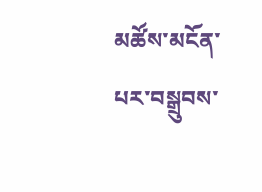མཚོས་མངོན་པར་བསྒྲུབས་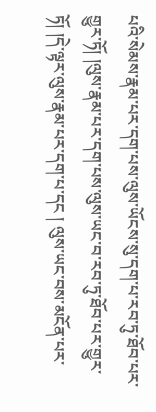པའི་སེམས་རྣམ་པར་དག་པས་ལུས་ཡོངས་སུ་དག་པ་རབ་ཏུ་ཐོབ་པར་གྱུར་ཏོ། །ལུས་རྣམ་པར་དག་པས་ལུས་ཡང་བ་རབ་ཏུ་ཐོབ་པར་གྱུར་ཏོ། །དེ་ལྟར་ལུས་རྣམ་པར་དག་པ་དང ། ལུས་ཡང་བས་མངོན་པར་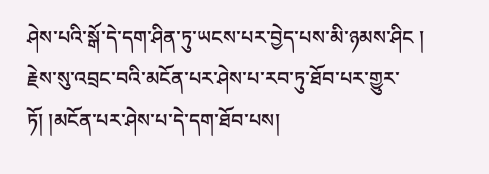ཤེས་པའི་སྒོ་དེ་དག་ཤིན་ཏུ་ཡངས་པར་བྱེད་པས་མི་ཉམས་ཤིང ། རྗེས་སུ་འབྲང་བའི་མངོན་པར་ཤེས་པ་རབ་ཏུ་ཐོབ་པར་གྱུར་ཏོ། །མངོན་པར་ཤེས་པ་དེ་དག་ཐོབ་པས།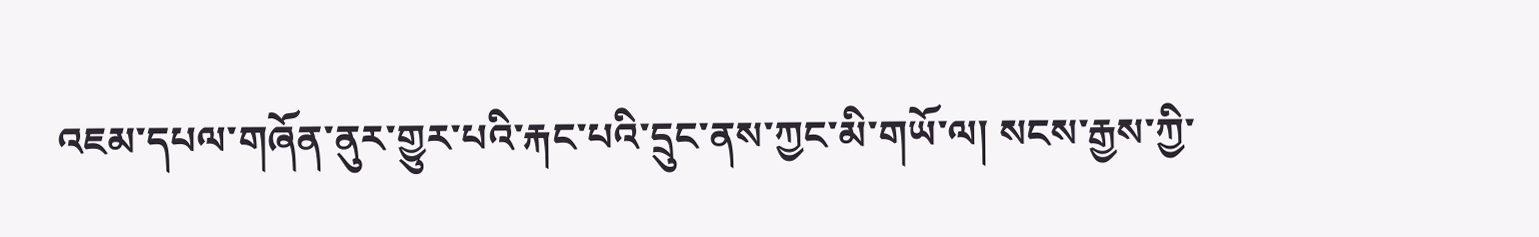འཇམ་དཔལ་གཞོན་ནུར་གྱུར་པའི་རྐང་པའི་དྲུང་ནས་ཀྱང་མི་གཡོ་ལ། སངས་རྒྱས་ཀྱི་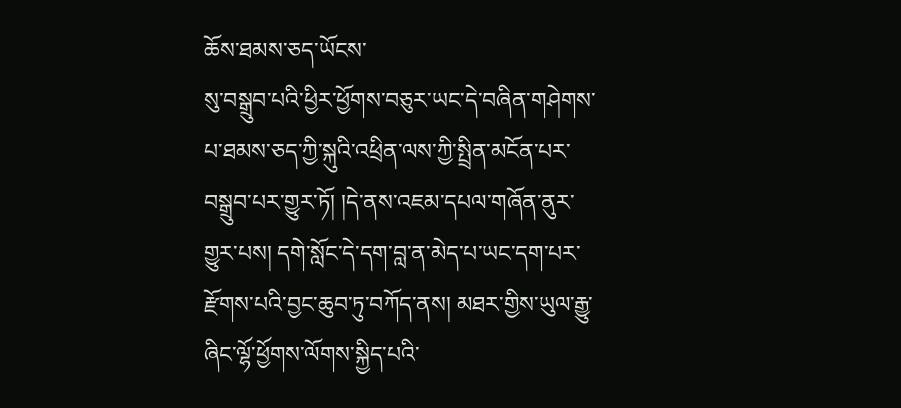ཆོས་ཐམས་ཅད་ཡོངས་
སུ་བསྒྲུབ་པའི་ཕྱིར་ཕྱོགས་བཅུར་ཡང་དེ་བཞིན་གཤེགས་པ་ཐམས་ཅད་ཀྱི་སྐུའི་འཕྲིན་ལས་ཀྱི་སྤྲིན་མངོན་པར་བསྒྲུབ་པར་གྱུར་ཏོ། །དེ་ནས་འཇམ་དཔལ་གཞོན་ནུར་གྱུར་པས། དགེ་སློང་དེ་དག་བླ་ན་མེད་པ་ཡང་དག་པར་རྫོགས་པའི་བྱང་ཆུབ་ཏུ་བཀོད་ནས། མཐར་གྱིས་ཡུལ་རྒྱུ་ཞིང་ལྷོ་ཕྱོགས་ལོགས་སྐྱིད་པའི་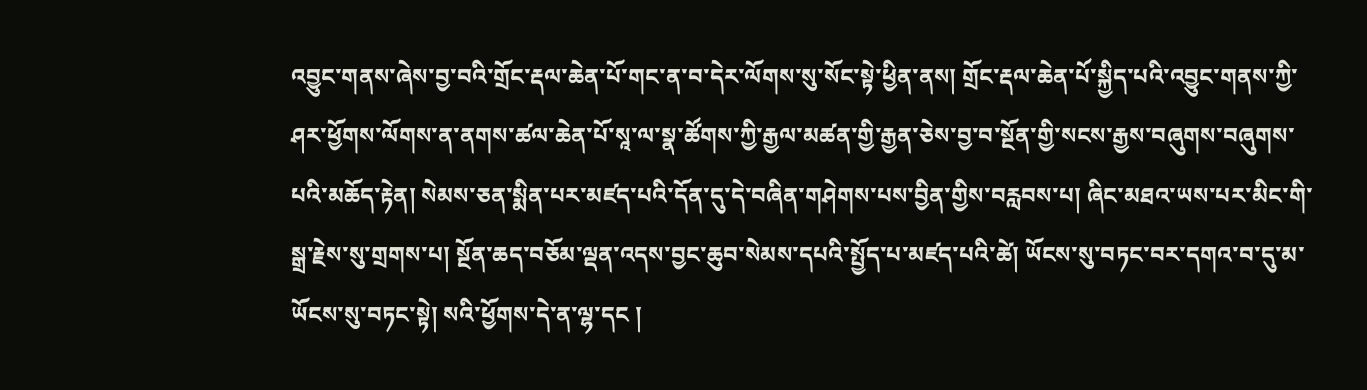འབྱུང་གནས་ཞེས་བྱ་བའི་གྲོང་རྡལ་ཆེན་པོ་གང་ན་བ་དེར་ལོགས་སུ་སོང་སྟེ་ཕྱིན་ནས། གྲོང་རྡལ་ཆེན་པོ་སྐྱིད་པའི་འབྱུང་གནས་ཀྱི་ཤར་ཕྱོགས་ལོགས་ན་ནགས་ཚལ་ཆེན་པོ་སཱ་ལ་སྣ་ཚོགས་ཀྱི་རྒྱལ་མཚན་གྱི་རྒྱན་ཅེས་བྱ་བ་སྔོན་གྱི་སངས་རྒྱས་བཞུགས་བཞུགས་པའི་མཆོད་རྟེན། སེམས་ཅན་སྨིན་པར་མཛད་པའི་དོན་དུ་དེ་བཞིན་གཤེགས་པས་བྱིན་གྱིས་བརླབས་པ། ཞིང་མཐའ་ཡས་པར་མིང་གི་སྒྲ་རྗེས་སུ་གྲགས་པ། སྔོན་ཆད་བཅོམ་ལྡན་འདས་བྱང་ཆུབ་སེམས་དཔའི་སྤྱོད་པ་མཛད་པའི་ཚེ། ཡོངས་སུ་བཏང་བར་དགའ་བ་དུ་མ་ཡོངས་སུ་བཏང་སྟེ། སའི་ཕྱོགས་དེ་ན་ལྷ་དང །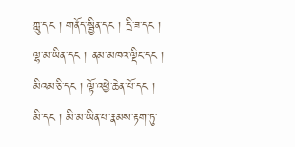ཀླུ་དང ། གནོད་སྦྱིན་དང ། དྲི་ཟ་དང ། ལྷ་མ་ཡིན་དང ། ནམ་མཁའ་ལྡིང་དང ། མིའམ་ཅི་དང ། ལྟོ་འཕྱེ་ཆེན་པོ་དང ། མི་དང ། མི་མ་ཡིན་པ་རྣམས་རྟག་ཏུ་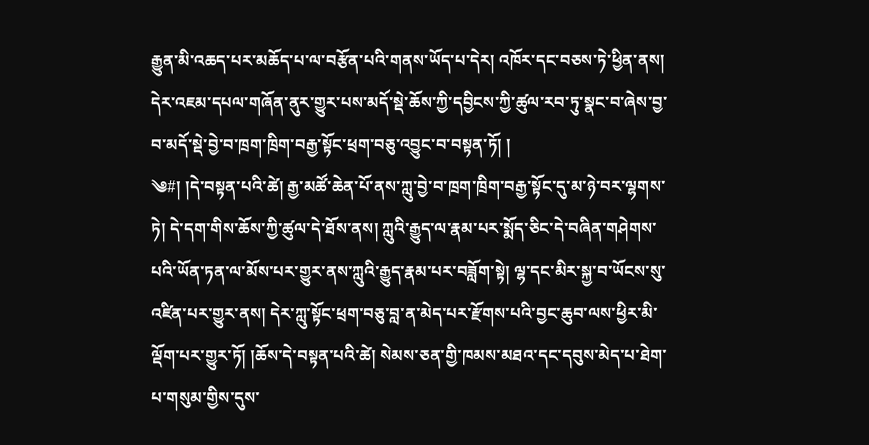རྒྱུན་མི་འཆད་པར་མཆོད་པ་ལ་བརྩོན་པའི་གནས་ཡོད་པ་དེར། འཁོར་དང་བཅས་ཏེ་ཕྱིན་ནས། དེར་འཇམ་དཔལ་གཞོན་ནུར་གྱུར་པས་མདོ་སྡེ་ཆོས་ཀྱི་དབྱིངས་ཀྱི་ཚུལ་རབ་ཏུ་སྣང་བ་ཞེས་བྱ་བ་མདོ་སྡེ་བྱེ་བ་ཁྲག་ཁྲིག་བརྒྱ་སྟོང་ཕྲག་བཅུ་འབྱུང་བ་བསྟན་ཏོ། །
༄#། །དེ་བསྟན་པའི་ཚེ། རྒྱ་མཚོ་ཆེན་པོ་ནས་ཀླུ་བྱེ་བ་ཁྲག་ཁྲིག་བརྒྱ་སྟོང་དུ་མ་ཉེ་བར་ལྷགས་ཏེ། དེ་དག་གིས་ཆོས་ཀྱི་ཚུལ་དེ་ཐོས་ནས། ཀླུའི་རྒྱུད་ལ་རྣམ་པར་སྨོད་ཅིང་དེ་བཞིན་གཤེགས་པའི་ཡོན་ཏན་ལ་མོས་པར་གྱུར་ནས་ཀླུའི་རྒྱུད་རྣམ་པར་བཟློག་སྟེ། ལྷ་དང་མིར་སྐྱ་བ་ཡོངས་སུ་འཛིན་པར་གྱུར་ནས། དེར་ཀླུ་སྟོང་ཕྲག་བཅུ་བླ་ན་མེད་པར་རྫོགས་པའི་བྱང་ཆུབ་ལས་ཕྱིར་མི་ལྡོག་པར་གྱུར་ཏོ། །ཆོས་དེ་བསྟན་པའི་ཚེ། སེམས་ཅན་གྱི་ཁམས་མཐའ་དང་དབུས་མེད་པ་ཐེག་པ་གསུམ་གྱིས་དུས་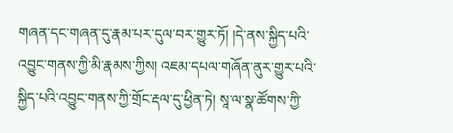གཞན་དང་གཞན་དུ་རྣམ་པར་དུལ་བར་གྱུར་ཏོ། །དེ་ནས་སྐྱིད་པའི་འབྱུང་གནས་ཀྱི་མི་རྣམས་ཀྱིས། འཇམ་དཔལ་གཞོན་ནུར་གྱུར་པའི་སྐྱིད་པའི་འབྱུང་གནས་ཀྱི་གྲོང་རྡལ་དུ་ཕྱིན་ཏེ། སཱ་ལ་སྣ་ཚོགས་ཀྱི་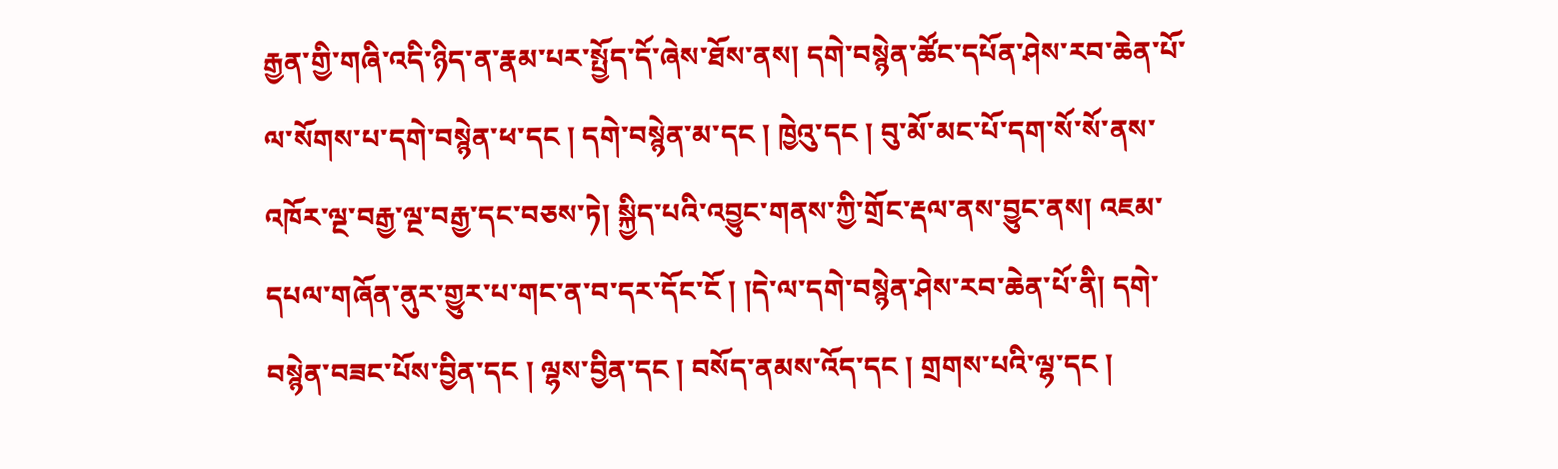རྒྱན་གྱི་གཞི་འདི་ཉིད་ན་རྣམ་པར་སྤྱོད་དོ་ཞེས་ཐོས་ནས། དགེ་བསྙེན་ཚོང་དཔོན་ཤེས་རབ་ཆེན་པོ་ལ་སོགས་པ་དགེ་བསྙེན་ཕ་དང ། དགེ་བསྙེན་མ་དང ། ཁྱེའུ་དང ། བུ་མོ་མང་པོ་དག་སོ་སོ་ནས་འཁོར་ལྔ་བརྒྱ་ལྔ་བརྒྱ་དང་བཅས་ཏེ། སྐྱིད་པའི་འབྱུང་གནས་ཀྱི་གྲོང་རྡལ་ནས་བྱུང་ནས། འཇམ་དཔལ་གཞོན་ནུར་གྱུར་པ་གང་ན་བ་དར་དོང་ངོ ། །དེ་ལ་དགེ་བསྙེན་ཤེས་རབ་ཆེན་པོ་ནི། དགེ་བསྙེན་བཟང་པོས་བྱིན་དང ། ལྷས་བྱིན་དང ། བསོད་ནམས་འོད་དང ། གྲགས་པའི་ལྷ་དང །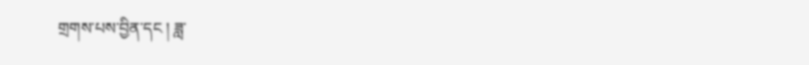གྲགས་པས་བྱིན་དང ། ཟླ་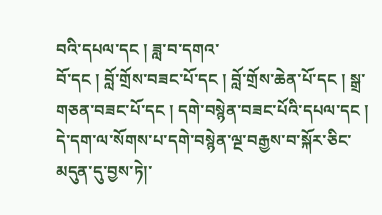བའི་དཔལ་དང ། ཟླ་བ་དགའ་
བོ་དང ། བློ་གྲོས་བཟང་པོ་དང ། བློ་གྲོས་ཆེན་པོ་དང ། སྒྲ་གཅན་བཟང་པོ་དང ། དགེ་བསྙེན་བཟང་པོའི་དཔལ་དང ། དེ་དག་ལ་སོགས་པ་དགེ་བསྙེན་ལྔ་བརྒྱས་བ་སྐོར་ཅིང་མདུན་དུ་བྱས་ཏེ།་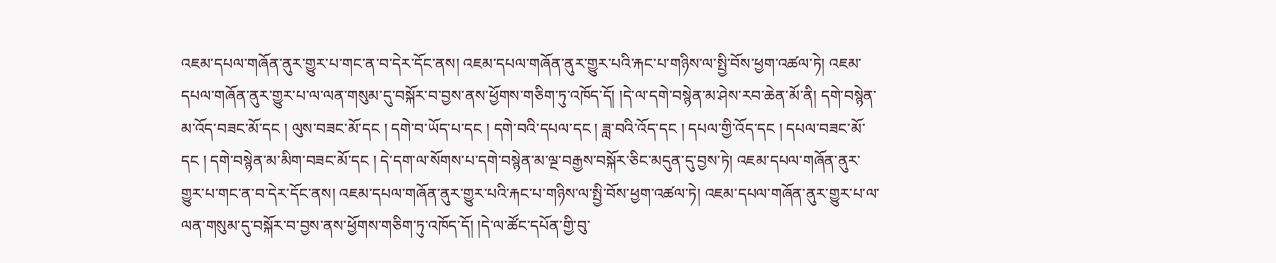འཇམ་དཔལ་གཞོན་ནུར་གྱུར་པ་གང་ན་བ་དེར་དོང་ནས། འཇམ་དཔལ་གཞོན་ནུར་གྱུར་པའི་རྐང་པ་གཉིས་ལ་སྤྱི་བོས་ཕྱག་འཚལ་ཏེ། འཇམ་དཔལ་གཞོན་ནུར་གྱུར་པ་ལ་ལན་གསུམ་དུ་བསྐོར་བ་བྱས་ནས་ཕྱོགས་གཅིག་ཏུ་འཁོད་དོ། །དེ་ལ་དགེ་བསྙེན་མ་ཤེས་རབ་ཆེན་མོ་ནི། དགེ་བསྙེན་མ་འོད་བཟང་མོ་དང ། ལུས་བཟང་མོ་དང ། དགེ་བ་ཡོད་པ་དང ། དགེ་བའི་དཔལ་དང ། ཟླ་བའི་འོད་དང ། དཔལ་གྱི་འོད་དང ། དཔལ་བཟང་མོ་དང ། དགེ་བསྙེན་མ་མིག་བཟང་མོ་དང ། དེ་དག་ལ་སོགས་པ་དགེ་བསྙེན་མ་ལྔ་བརྒྱས་བསྐོར་ཅིང་མདུན་དུ་བྱས་ཏེ། འཇམ་དཔལ་གཞོན་ནུར་གྱུར་པ་གང་ན་བ་དེར་དོང་ནས། འཇམ་དཔལ་གཞོན་ནུར་གྱུར་པའི་རྐང་པ་གཉིས་ལ་སྤྱི་བོས་ཕྱག་འཚལ་ཏེ། འཇམ་དཔལ་གཞོན་ནུར་གྱུར་པ་ལ་ལན་གསུམ་དུ་བསྐོར་བ་བྱས་ནས་ཕྱོགས་གཅིག་ཏུ་འཁོད་དོ། །དེ་ལ་ཚོང་དཔོན་གྱི་བུ་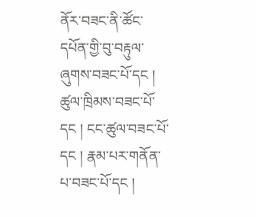ནོར་བཟང་ནི་ཚོང་དཔོན་གྱི་བུ་བརྟུལ་ཞུགས་བཟང་པོ་དང ། ཚུལ་ཁྲིམས་བཟང་པོ་དང ། ངང་ཚུལ་བཟང་པོ་དང ། རྣམ་པར་གནོན་པ་བཟང་པོ་དང །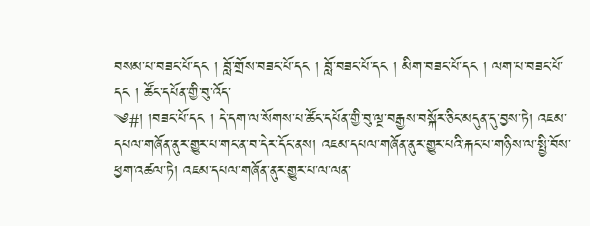བསམ་པ་བཟང་པོ་དང ། བློ་གྲོས་བཟང་པོ་དང ། བློ་བཟང་པོ་དང ། མིག་བཟང་པོ་དང ། ལག་པ་བཟང་པོ་དང ། ཚོང་དཔོན་གྱི་བུ་འོད་
༄#། །བཟང་པོ་དང ། དེ་དག་ལ་སོགས་པ་ཚོང་དཔོན་གྱི་བུ་ལྔ་བརྒྱས་བསྐོར་ཅིང་མདུན་དུ་བྱས་ཏེ། འཇམ་དཔལ་གཞོན་ནུར་གྱུར་པ་གང་ན་བ་དེར་དོང་ནས། འཇམ་དཔལ་གཞོན་ནུར་གྱུར་པའི་རྐང་པ་གཉིས་ལ་སྤྱི་བོས་ཕྱག་འཚལ་ཏེ། འཇམ་དཔལ་གཞོན་ནུར་གྱུར་པ་ལ་ལན་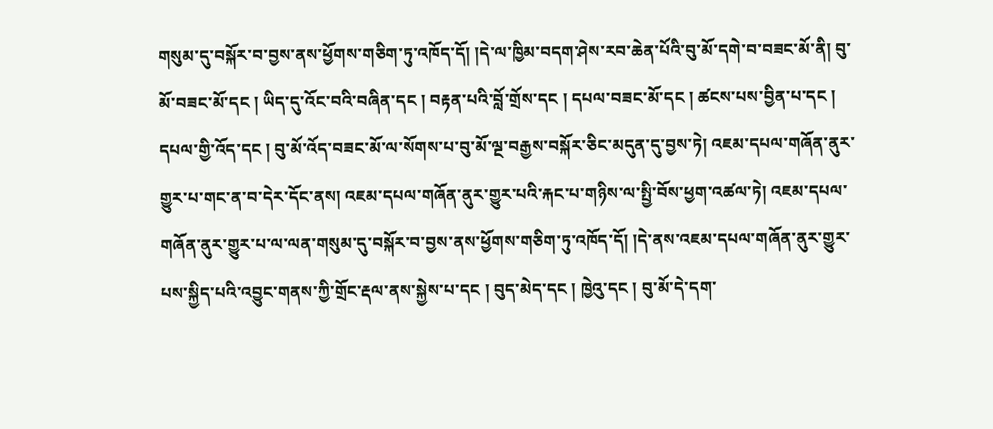གསུམ་དུ་བསྐོར་བ་བྱས་ནས་ཕྱོགས་གཅིག་ཏུ་འཁོད་དོ། །དེ་ལ་ཁྱིམ་བདག་ཤེས་རབ་ཆེན་པོའི་བུ་མོ་དགེ་བ་བཟང་མོ་ནི། བུ་མོ་བཟང་མོ་དང ། ཡིད་དུ་འོང་བའི་བཞིན་དང ། བརྟན་པའི་བློ་གྲོས་དང ། དཔལ་བཟང་མོ་དང ། ཚངས་པས་བྱིན་པ་དང ། དཔལ་གྱི་འོད་དང ། བུ་མོ་འོད་བཟང་མོ་ལ་སོགས་པ་བུ་མོ་ལྔ་བརྒྱས་བསྐོར་ཅིང་མདུན་དུ་བྱས་ཏེ། འཇམ་དཔལ་གཞོན་ནུར་གྱུར་པ་གང་ན་བ་དེར་དོང་ནས། འཇམ་དཔལ་གཞོན་ནུར་གྱུར་པའི་རྐང་པ་གཉིས་ལ་སྤྱི་བོས་ཕྱག་འཚལ་ཏེ། འཇམ་དཔལ་གཞོན་ནུར་གྱུར་པ་ལ་ལན་གསུམ་དུ་བསྐོར་བ་བྱས་ནས་ཕྱོགས་གཅིག་ཏུ་འཁོད་དོ། །དེ་ནས་འཇམ་དཔལ་གཞོན་ནུར་གྱུར་པས་སྐྱིད་པའི་འབྱུང་གནས་ཀྱི་གྲོང་རྡལ་ནས་སྐྱེས་པ་དང ། བུད་མེད་དང ། ཁྱེའུ་དང ། བུ་མོ་དེ་དག་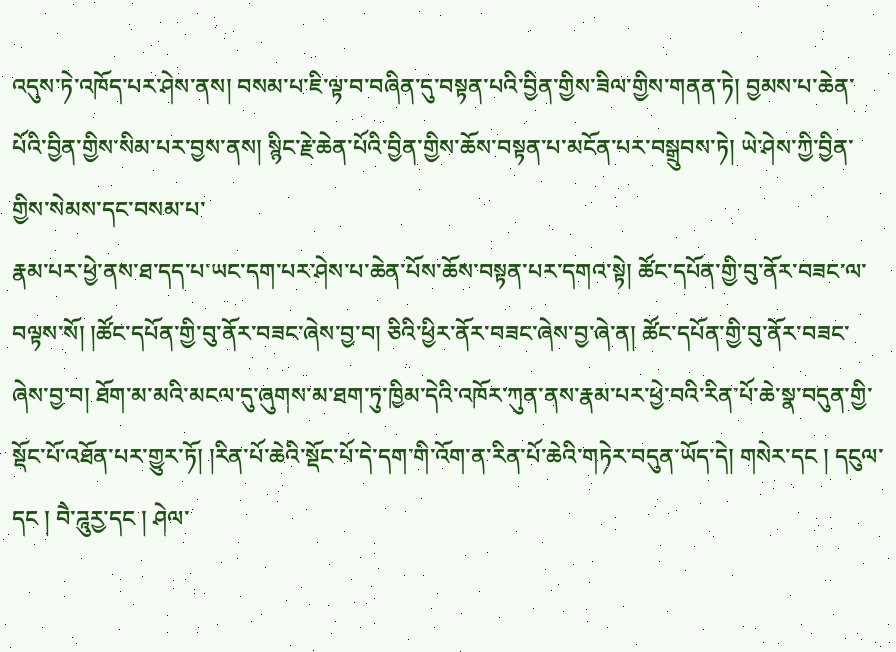འདུས་ཏེ་འཁོད་པར་ཤེས་ནས། བསམ་པ་ཇི་ལྟ་བ་བཞིན་དུ་བསྟན་པའི་བྱིན་གྱིས་ཟིལ་གྱིས་གནན་ཏེ། བྱམས་པ་ཆེན་པོའི་བྱིན་གྱིས་སིམ་པར་བྱས་ནས། སྙིང་རྗེ་ཆེན་པོའི་བྱིན་གྱིས་ཆོས་བསྟན་པ་མངོན་པར་བསྒྲུབས་ཏེ། ཡེ་ཤེས་ཀྱི་བྱིན་གྱིས་སེམས་དང་བསམ་པ་
རྣམ་པར་ཕྱེ་ནས་ཐ་དད་པ་ཡང་དག་པར་ཤེས་པ་ཆེན་པོས་ཆོས་བསྟན་པར་དགའ་སྟེ། ཚོང་དཔོན་གྱི་བུ་ནོར་བཟང་ལ་བལྟས་སོ། །ཚོང་དཔོན་གྱི་བུ་ནོར་བཟང་ཞེས་བྱ་བ། ཅིའི་ཕྱིར་ནོར་བཟང་ཞེས་བྱ་ཞེ་ན། ཚོང་དཔོན་གྱི་བུ་ནོར་བཟང་ཞེས་བྱ་བ། ཐོག་མ་མའི་མངལ་དུ་ཞུགས་མ་ཐག་ཏུ་ཁྱིམ་དེའི་འཁོར་ཀུན་ནས་རྣམ་པར་ཕྱེ་བའི་རིན་པོ་ཆེ་སྣ་བདུན་གྱི་སྡོང་པོ་འཐོན་པར་གྱུར་ཏོ། །རིན་པོ་ཆེའི་སྡོང་པོ་དེ་དག་གི་འོག་ན་རིན་པོ་ཆེའི་གཏེར་བདུན་ཡོད་དེ། གསེར་དང ། དངུལ་དང ། བཻ་ཌཱུརྱ་དང ། ཤེལ་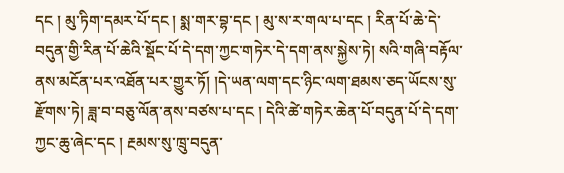དང ། མུ་ཏིག་དམར་པོ་དང ། སྨ་གར་བྷ་དང ། མུ་ས་ར་གལ་པ་དང ། རིན་པོ་ཆེ་དེ་བདུན་གྱི་རིན་པོ་ཆེའི་སྡོང་པོ་དེ་དག་ཀྱང་གཏེར་དེ་དག་ནས་སྐྱེས་ཏེ། སའི་གཞི་བརྟོལ་ནས་མངོན་པར་འཐོན་པར་གྱུར་ཏོ། །དེ་ཡན་ལག་དང་ཉིང་ལག་ཐམས་ཅད་ཡོངས་སུ་རྫོགས་ཏེ། ཟླ་བ་བཅུ་ལོན་ནས་བཙས་པ་དང ། དེའི་ཚེ་གཏེར་ཆེན་པོ་བདུན་པོ་དེ་དག་ཀྱང་ཆུ་ཞེང་དང ། རྔམས་སུ་ཁྲུ་བདུན་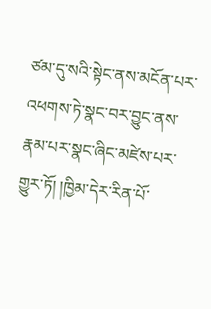ཙམ་དུ་སའི་སྟེང་ནས་མངོན་པར་འཕགས་ཏེ་སྣང་བར་བྱུང་ནས་རྣམ་པར་སྣང་ཞིང་མཛེས་པར་གྱུར་ཏོ། །ཁྱིམ་དེར་རིན་པོ་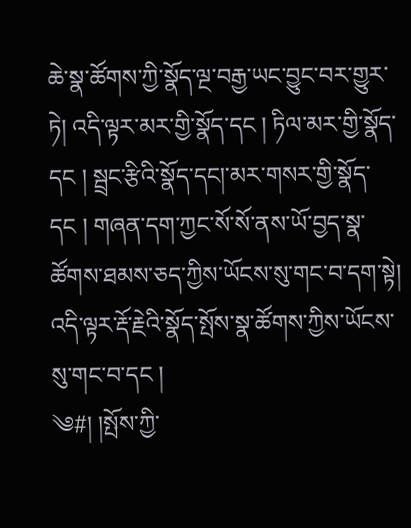ཆེ་སྣ་ཚོགས་ཀྱི་སྣོད་ལྔ་བརྒྱ་ཡང་བྱུང་བར་གྱུར་ཏེ། འདི་ལྟར་མར་གྱི་སྣོད་དང ། ཏིལ་མར་གྱི་སྣོད་དང ། སྦྲང་རྩིའི་སྣོད་དང།་མར་གསར་གྱི་སྣོད་དང ། གཞན་དག་ཀྱང་སོ་སོ་ནས་ཡོ་བྱད་སྣ་ཚོགས་ཐམས་ཅད་ཀྱིས་ཡོངས་སུ་གང་བ་དག་སྟེ། འདི་ལྟར་རྡོ་རྗེའི་སྣོད་སྤོས་སྣ་ཚོགས་ཀྱིས་ཡོངས་སུ་གང་བ་དང །
༄#། །སྤོས་ཀྱི་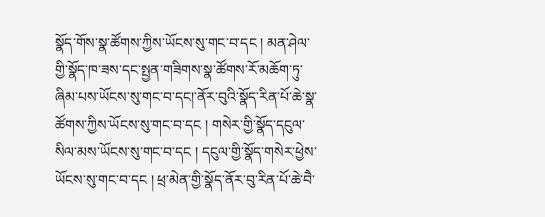སྣོད་གོས་སྣ་ཚོགས་ཀྱིས་ཡོངས་སུ་གང་བ་དང ། མན་ཤེལ་གྱི་སྣོད་ཁ་ཟས་དང་སྤྱན་གཟིགས་སྣ་ཚོགས་རོ་མཆོག་ཏུ་ཞིམ་པས་ཡོངས་སུ་གང་བ་དང།་ནོར་བུའི་སྣོད་རིན་པོ་ཆེ་སྣ་ཚོགས་ཀྱིས་ཡོངས་སུ་གང་བ་དང ། གསེར་གྱི་སྣོད་དངུལ་སིལ་མས་ཡོངས་སུ་གང་བ་དང ། དངུལ་གྱི་སྣོད་གསེར་ཕྱེས་ཡོངས་སུ་གང་བ་དང ། ཕྲ་མེན་གྱི་སྣོད་ནོར་བུ་རིན་པོ་ཆེ་བཻ་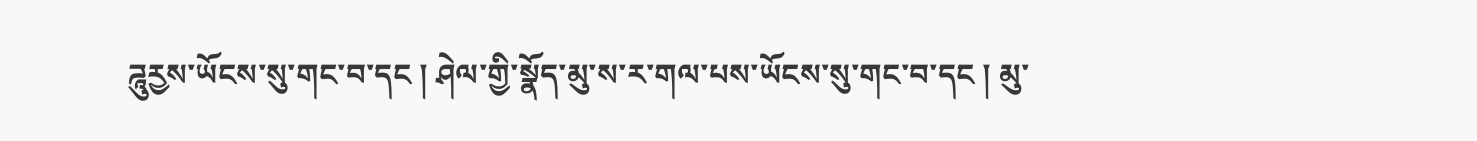ཌཱུརྱས་ཡོངས་སུ་གང་བ་དང ། ཤེལ་གྱི་སྣོད་མུ་ས་ར་གལ་པས་ཡོངས་སུ་གང་བ་དང ། མུ་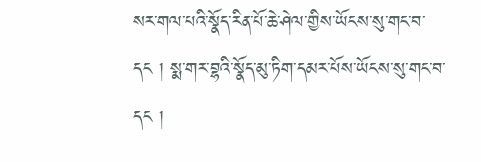སར་གལ་པའི་སྣོད་རིན་པོ་ཆེ་ཤེལ་གྱིས་ཡོངས་སུ་གང་བ་དང ། སྨ་གར་བྷའི་སྣོད་མུ་ཏིག་དམར་པོས་ཡོངས་སུ་གང་བ་དང །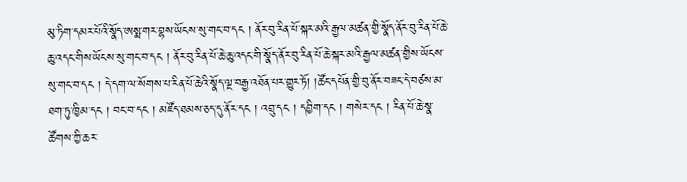མུ་ཏིག་དམར་པོའི་སྣོད་ཨསྨ་གར་བྷས་ཡོངས་སུ་གང་བ་དང ། ནོར་བུ་རིན་པོ་སྐར་མའི་རྒྱལ་མཚན་གྱི་སྣོད་ནོར་བུ་རིན་པོ་ཆེ་ཆུ་འདང་གིས་ཡོངས་སུ་གང་བ་དང ། ནོར་བུ་རིན་པོ་ཆེ་ཆུ་འདང་གི་སྣོད་ནོར་བུ་རིན་པོ་ཆེ་སྐར་མའི་རྒྱལ་མཚན་གྱིས་ཡོངས་སུ་གང་བ་དང ། དེ་དག་ལ་སོགས་པ་རིན་པོ་ཆེའི་སྣོད་ལྔ་བརྒྱ་འཐོན་པར་གྱུར་ཏོ། །ཚོང་དཔོན་གྱི་བུ་ནོར་བཟང་དེ་བཙས་མ་ཐག་ཏུ་ཁྱིམ་དང ། བང་བ་དང ། མཛོད་ཐམས་ཅད་དུ་ནོར་དང ། འབྲུ་དང ། དབྱིག་དང ། གསེར་དང ། རིན་པོ་ཆེ་སྣ་ཚོགས་ཀྱི་ཆར་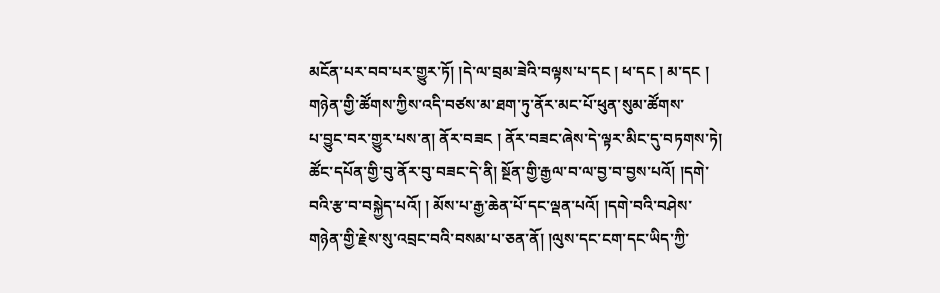མངོན་པར་བབ་པར་གྱུར་ཏོ། །དེ་ལ་བྲམ་ཟེའི་བལྟས་པ་དང ། ཕ་དང ། མ་དང ། གཉེན་གྱི་ཚོགས་ཀྱིས་འདི་བཙས་མ་ཐག་ཏུ་ནོར་མང་པོ་ཕུན་སུམ་ཚོགས་
པ་བྱུང་བར་གྱུར་པས་ན། ནོར་བཟང ། ནོར་བཟང་ཞེས་དེ་ལྟར་མིང་དུ་བཏགས་ཏེ། ཚོང་དཔོན་གྱི་བུ་ནོར་བུ་བཟང་དེ་ནི། སྔོན་གྱི་རྒྱལ་བ་ལ་བྱ་བ་བྱས་པའོ། །དགེ་བའི་རྩ་བ་བསྐྱེད་པའོ། ། མོས་པ་རྒྱ་ཆེན་པོ་དང་ལྡན་པའོ། །དགེ་བའི་བཤེས་གཉེན་གྱི་རྗེས་སུ་འབྲང་བའི་བསམ་པ་ཅན་ནོ། །ལུས་དང་ངག་དང་ཡིད་ཀྱི་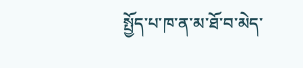སྤྱོད་པ་ཁ་ན་མ་ཐོ་བ་མེད་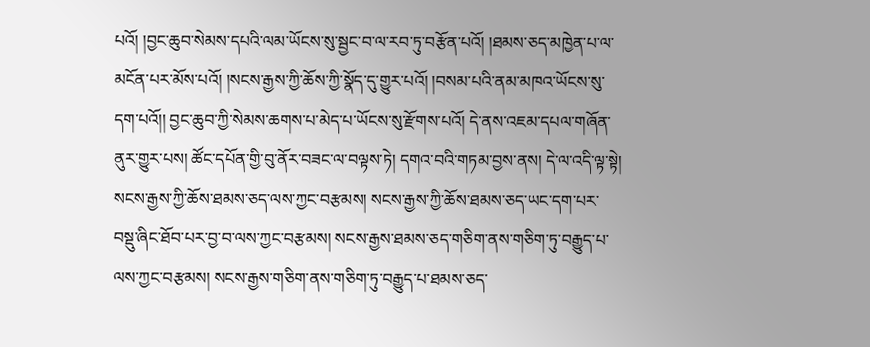པའོ། །བྱང་ཆུབ་སེམས་དཔའི་ལམ་ཡོངས་སུ་སྦྱང་བ་ལ་རབ་ཏུ་བརྩོན་པའོ། །ཐམས་ཅད་མཁྱེན་པ་ལ་མངོན་པར་མོས་པའོ། །སངས་རྒྱས་ཀྱི་ཆོས་ཀྱི་སྣོད་དུ་གྱུར་པའོ། །བསམ་པའི་ནམ་མཁའ་ཡོངས་སུ་དག་པའོ།། བྱང་ཆུབ་ཀྱི་སེམས་ཆགས་པ་མེད་པ་ཡོངས་སུ་རྫོགས་པའོ། དེ་ནས་འཇམ་དཔལ་གཞོན་ནུར་གྱུར་པས། ཚོང་དཔོན་གྱི་བུ་ནོར་བཟང་ལ་བལྟས་ཏེ། དགའ་བའི་གཏམ་བྱས་ནས། དེ་ལ་འདི་ལྟ་སྟེ། སངས་རྒྱས་ཀྱི་ཆོས་ཐམས་ཅད་ལས་ཀྱང་བརྩམས། སངས་རྒྱས་ཀྱི་ཆོས་ཐམས་ཅད་ཡང་དག་པར་བསྡུ་ཞིང་ཐོབ་པར་བྱ་བ་ལས་ཀྱང་བརྩམས། སངས་རྒྱས་ཐམས་ཅད་གཅིག་ནས་གཅིག་ཏུ་བརྒྱུད་པ་ལས་ཀྱང་བརྩམས། སངས་རྒྱས་གཅིག་ནས་གཅིག་ཏུ་བརྒྱུད་པ་ཐམས་ཅད་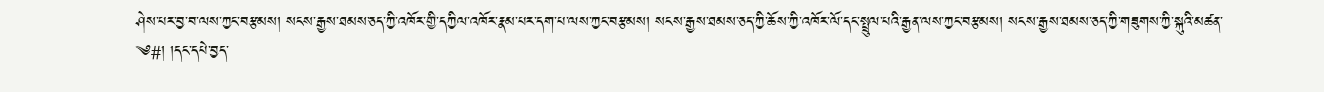ཤེས་པར་བྱ་བ་ལས་ཀྱང་བརྩམས། སངས་རྒྱས་ཐམས་ཅད་ཀྱི་འཁོར་གྱི་དཀྱིལ་འཁོར་རྣམ་པར་དག་པ་ལས་ཀྱང་བརྩམས། སངས་རྒྱས་ཐམས་ཅད་ཀྱི་ཆོས་ཀྱི་འཁོར་ལོ་དང་སྤྲུལ་པའི་རྒྱན་ལས་ཀྱང་བརྩམས། སངས་རྒྱས་ཐམས་ཅད་ཀྱི་གཟུགས་ཀྱི་སྐུའི་མཚན་
༄#། །དང་དཔེ་བྱད་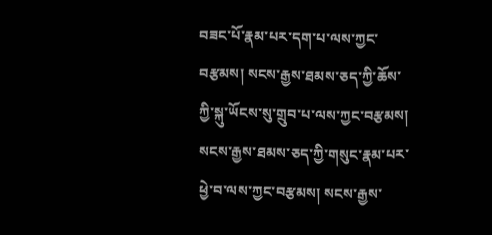བཟང་པོ་རྣམ་པར་དག་པ་ལས་ཀྱང་བརྩམས། སངས་རྒྱས་ཐམས་ཅད་ཀྱི་ཆོས་ཀྱི་སྐུ་ཡོངས་སུ་གྲུབ་པ་ལས་ཀྱང་བརྩམས། སངས་རྒྱས་ཐམས་ཅད་ཀྱི་གསུང་རྣམ་པར་ཕྱེ་བ་ལས་ཀྱང་བརྩམས། སངས་རྒྱས་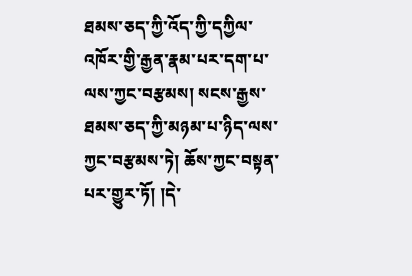ཐམས་ཅད་ཀྱི་འོད་ཀྱི་དཀྱིལ་འཁོར་གྱི་རྒྱན་རྣམ་པར་དག་པ་ལས་ཀྱང་བརྩམས། སངས་རྒྱས་ཐམས་ཅད་ཀྱི་མཉམ་པ་ཉིད་ལས་ཀྱང་བརྩམས་ཏེ། ཆོས་ཀྱང་བསྟན་པར་གྱུར་ཏོ། །དེ་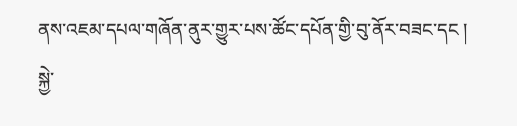ནས་འཇམ་དཔལ་གཞོན་ནུར་གྱུར་པས་ཚོང་དཔོན་གྱི་བུ་ནོར་བཟང་དང ། སྐྱེ་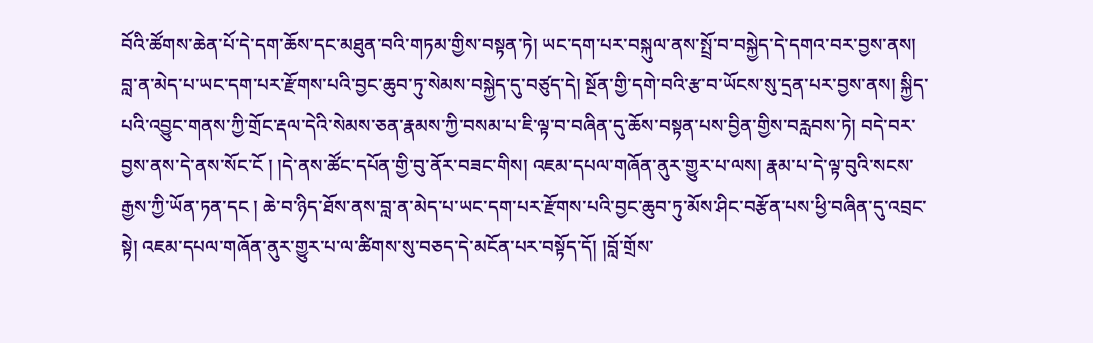བོའི་ཚོགས་ཆེན་པོ་དེ་དག་ཆོས་དང་མཐུན་བའི་གཏམ་གྱིས་བསྟན་ཏེ། ཡང་དག་པར་བསྐུལ་ནས་སྤྲོ་བ་བསྐྱེད་དེ་དགའ་བར་བྱས་ནས། བླ་ན་མེད་པ་ཡང་དག་པར་རྫོགས་པའི་བྱང་ཆུབ་ཏུ་སེམས་བསྐྱེད་དུ་བཙུད་དེ། སྔོན་གྱི་དགེ་བའི་རྩ་བ་ཡོངས་སུ་དྲན་པར་བྱས་ནས། སྐྱིད་པའི་འབྱུང་གནས་ཀྱི་གྲོང་རྡལ་དེའི་སེམས་ཅན་རྣམས་ཀྱི་བསམ་པ་ཇི་ལྟ་བ་བཞིན་དུ་ཆོས་བསྟན་པས་བྱིན་གྱིས་བརླབས་ཏེ། བདེ་བར་བྱས་ནས་དེ་ནས་སོང་ངོ ། །དེ་ནས་ཚོང་དཔོན་གྱི་བུ་ནོར་བཟང་གིས། འཇམ་དཔལ་གཞོན་ནུར་གྱུར་པ་ལས། རྣམ་པ་དེ་ལྟ་བུའི་སངས་རྒྱས་ཀྱི་ཡོན་ཏན་དང ། ཆེ་བ་ཉིད་ཐོས་ནས་བླ་ན་མེད་པ་ཡང་དག་པར་རྫོགས་པའི་བྱང་ཆུབ་ཏུ་མོས་ཤིང་བརྩོན་པས་ཕྱི་བཞིན་དུ་འབྲང་སྟེ། འཇམ་དཔལ་གཞོན་ནུར་གྱུར་པ་ལ་ཚིགས་སུ་བཅད་དེ་མངོན་པར་བསྟོད་དོ། །བློ་གྲོས་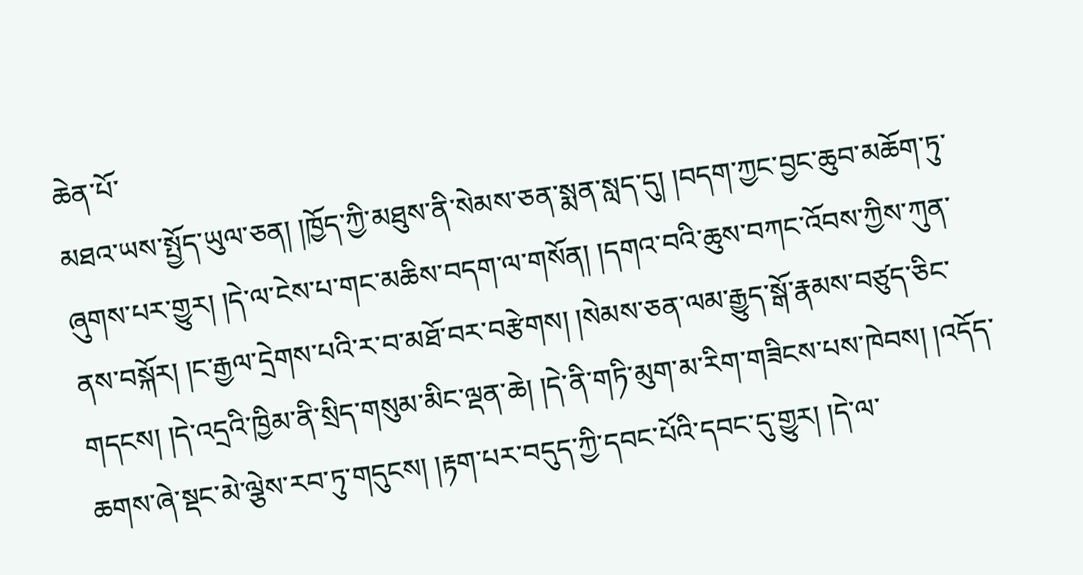ཆེན་པོ་
མཐའ་ཡས་སྤྱོད་ཡུལ་ཅན། །ཁྱོད་ཀྱི་མཐུས་ནི་སེམས་ཅན་སྨན་སླད་དུ། །བདག་ཀྱང་བྱང་ཆུབ་མཆོག་ཏུ་ཞུགས་པར་གྱུར། །དེ་ལ་ངེས་པ་གང་མཆིས་བདག་ལ་གསོན། །དགའ་བའི་ཆུས་བཀང་འོབས་ཀྱིས་ཀུན་ནས་བསྐོར། །ང་རྒྱལ་དྲེགས་པའི་ར་བ་མཐོ་བར་བརྩེགས། །སེམས་ཅན་ལམ་རྒྱུད་སྒོ་རྣམས་བཙུད་ཅིང་གདངས། །དེ་འདྲའི་ཁྱིམ་ནི་སྲིད་གསུམ་མིང་ལྡན་ཆེ། །དེ་ནི་གཏི་མུག་མ་རིག་གཟིངས་པས་ཁེབས། །འདོད་ཆགས་ཞེ་སྡང་མེ་ལྕེས་རབ་ཏུ་གདུངས། །རྟག་པར་བདུད་ཀྱི་དབང་པོའི་དབང་དུ་གྱུར། །དེ་ལ་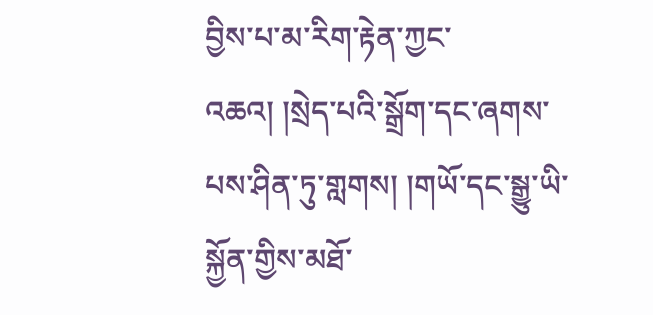བྱིས་པ་མ་རིག་རྟེན་ཀྱང་འཆའ། །སྲེད་པའི་སྒྲོག་དང་ཞགས་པས་ཤིན་ཏུ་གླགས། །གཡོ་དང་སྒྱུ་ཡི་སྐྱོན་གྱིས་མཐོ་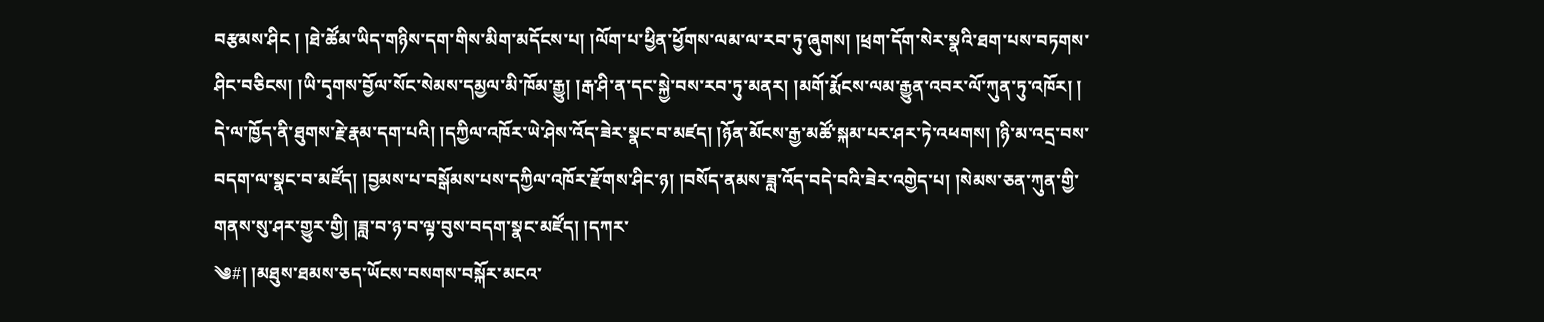བརྩམས་ཤིང ། །ཐེ་ཚོམ་ཡིད་གཉིས་དག་གིས་མིག་མདོངས་པ། །ལོག་པ་ཕྱིན་ཕྱོགས་ལམ་ལ་རབ་ཏུ་ཞུགས། །ཕྲག་དོག་སེར་སྣའི་ཐག་པས་བཏགས་ཤིང་བཅིངས། །ཡི་དྭགས་བྱོལ་སོང་སེམས་དམྱལ་མི་ཁོམ་རྒྱུ། །རྒ་ཤི་ན་དང་སྐྱེ་བས་རབ་ཏུ་མནར། །མགོ་རྨོངས་ལམ་རྒྱུན་འབར་ལོ་ཀུན་ཏུ་འཁོར། ། དེ་ལ་ཁྱོད་ནི་ཐུགས་རྗེ་རྣམ་དག་པའི། །དཀྱིལ་འཁོར་ཡེ་ཤེས་འོད་ཟེར་སྣང་བ་མཛད། །ཉོན་མོངས་རྒྱ་མཚོ་སྐམ་པར་ཤར་ཏེ་འཕགས། །ཉི་མ་འདྲ་བས་བདག་ལ་སྣང་བ་མཛོད། །བྱམས་པ་བསྒོམས་པས་དཀྱིལ་འཁོར་རྫོགས་ཤིང་ཉ། །བསོད་ནམས་ཟླ་འོད་བདེ་བའི་ཟེར་འགྱེད་པ། །སེམས་ཅན་ཀུན་གྱི་གནས་སུ་ཤར་གྱུར་གྱི། །ཟླ་བ་ཉ་བ་ལྟ་བུས་བདག་སྣང་མཛོད། །དཀར་
༄#། །མཐུས་ཐམས་ཅད་ཡོངས་བསགས་བསྐོར་མངའ་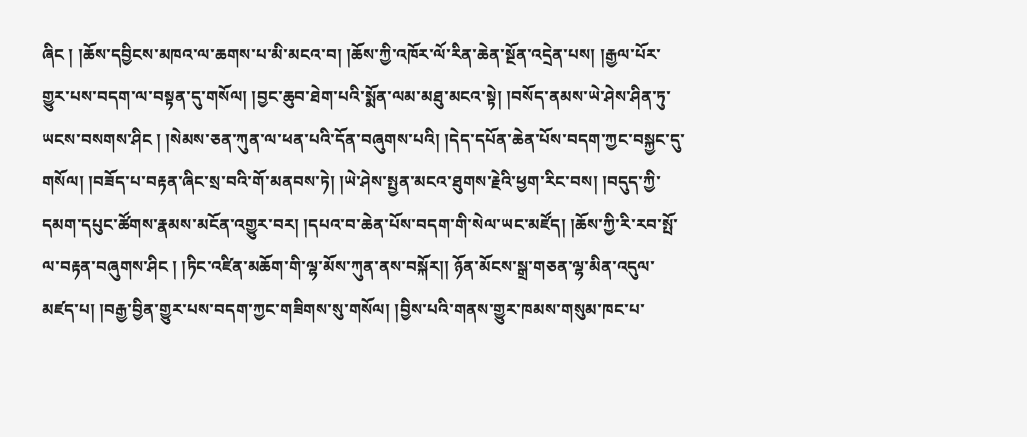ཞིང ། །ཆོས་དབྱིངས་མཁའ་ལ་ཆགས་པ་མི་མངའ་བ། །ཆོས་ཀྱི་འཁོར་ལོ་རིན་ཆེན་སྔོན་འདྲེན་པས། །རྒྱལ་པོར་གྱུར་པས་བདག་ལ་བསྟན་དུ་གསོལ། །བྱང་ཆུབ་ཐེག་པའི་སྨོན་ལམ་མཐུ་མངའ་སྟེ། །བསོད་ནམས་ཡེ་ཤེས་ཤིན་ཏུ་ཡངས་བསགས་ཤིང ། །སེམས་ཅན་ཀུན་ལ་ཕན་པའི་དོན་བཞུགས་པའི། །དེད་དཔོན་ཆེན་པོས་བདག་ཀྱང་བསྐྱང་དུ་གསོལ། །བཟོད་པ་བརྟན་ཞིང་སྲ་བའི་གོ་མནབས་ཏེ། །ཡེ་ཤེས་སྤྱན་མངའ་ཐུགས་རྗེའི་ཕྱག་རིང་བས། །བདུད་ཀྱི་དམག་དཔུང་ཚོགས་རྣམས་མངོན་འགྱུར་བར། །དཔའ་བ་ཆེན་པོས་བདག་གི་སེལ་ཡང་མཛོད། །ཆོས་ཀྱི་རི་རབ་སྤོ་ལ་བརྟན་བཞུགས་ཤིང ། །ཏིང་འཛིན་མཆོག་གི་ལྷ་མོས་ཀུན་ནས་བསྐོར།། ཉོན་མོངས་སྒྲ་གཅན་ལྷ་མིན་འདུལ་མཛད་པ། །བརྒྱ་བྱིན་གྱུར་པས་བདག་ཀྱང་གཟིགས་སུ་གསོལ། །བྱིས་པའི་གནས་གྱུར་ཁམས་གསུམ་ཁང་པ་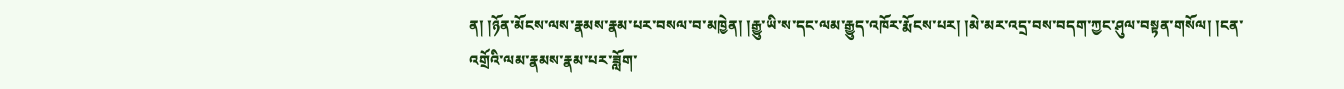ན། །ཉོན་མོངས་ལས་རྣམས་རྣམ་པར་བསལ་བ་མཁྱེན། །རྒྱུ་ཡི་ས་དང་ལམ་རྒྱུད་འཁོར་རྨོངས་པར། །མེ་མར་འདྲ་བས་བདག་ཀྱང་ཤུལ་བསྟན་གསོལ། །ངན་འགྲོའི་ལམ་རྣམས་རྣམ་པར་ཟློག་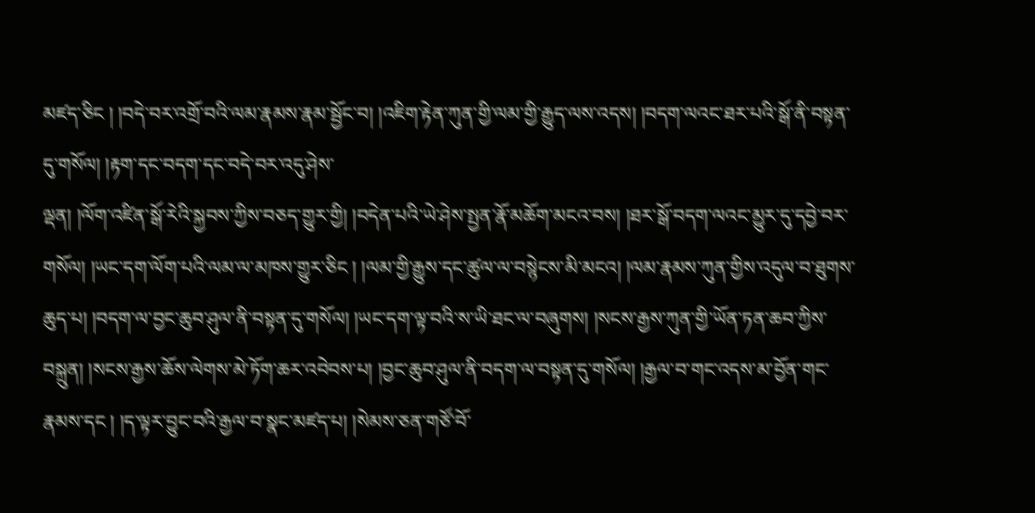མཛད་ཅིང ། །བདེ་བར་འགྲོ་བའི་ལམ་རྣམས་རྣམ་སྦྱོང་བ། །འཇིག་རྟེན་ཀུན་གྱི་ལམ་གྱི་རྒྱུད་ལས་འདས། །བདག་ལའང་ཐར་པའི་སྒོ་ནི་བསྟན་དུ་གསོལ། །རྟག་དང་བདག་དང་བདེ་བར་འདུ་ཤེས་
ལྡན། །ལོག་འཛིན་སྒོ་རེའི་སྐྱབས་ཀྱིས་བཅད་གྱུར་གྱི། །བདེན་པའི་ཡེ་ཤེས་སྤྱན་རྣོ་མཆོག་མངའ་བས། །ཐར་སྒོ་བདག་ལའང་མྱུར་དུ་དབྱེ་བར་གསོལ། །ཡང་དག་ལོག་པའི་ལམ་ལ་མཁས་གྱུར་ཅིང ། །ལམ་གྱི་རྒྱུས་དང་ཚུལ་ལ་བསྙེངས་མི་མངའ། །ལམ་རྣམས་ཀུན་གྱིས་འདུལ་བ་ཐུགས་ཆུད་པ། །བདག་ལ་བྱང་ཆུབ་ཤུལ་ནི་བསྟན་དུ་གསོལ། །ཡང་དག་ལྟ་བའི་ས་ཡི་ཐང་ལ་བཞུགས། །སངས་རྒྱས་ཀུན་གྱི་ཡོན་ཏན་ཆབ་ཀྱིས་བསྐྲུན། །སངས་རྒྱས་ཆོས་ལེགས་མེ་ཏོག་ཆར་འབེབས་པ། །བྱང་ཆུབ་ཤུལ་ནི་བདག་ལ་བསྟན་དུ་གསོལ། །རྒྱལ་བ་གང་འདས་མ་བྱོན་གང་རྣམས་དང ། །ད་ལྟར་བྱུང་བའི་རྒྱལ་བ་སྣང་མཛད་པ། །སེམས་ཅན་གཙོ་བོ་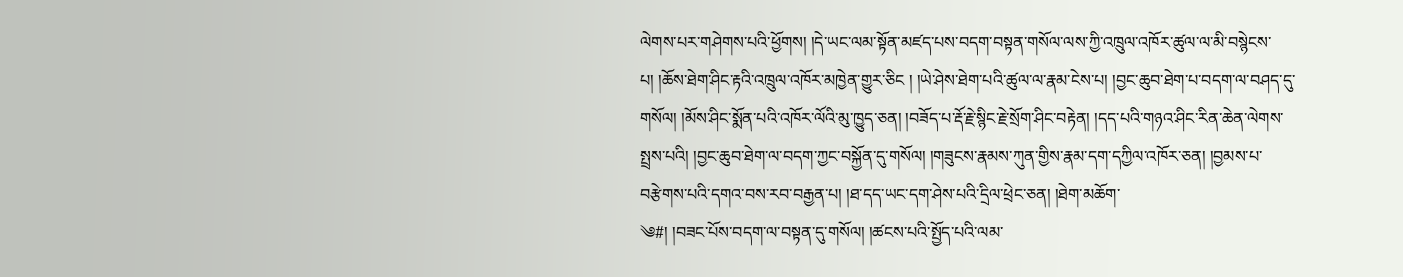ལེགས་པར་གཤེགས་པའི་ཕྱོགས། །དེ་ཡང་ལམ་སྟོན་མཛད་པས་བདག་བསྟན་གསོལ་ལས་ཀྱི་འཁྲུལ་འཁོར་ཚུལ་ལ་མི་བསྙེངས་པ། །ཆོས་ཐེག་ཤིང་རྟའི་འཁྲུལ་འཁོར་མཁྱེན་གྱུར་ཅིང ། །ཡེ་ཤེས་ཐེག་པའི་ཚུལ་ལ་རྣམ་ངེས་པ། །བྱང་ཆུབ་ཐེག་པ་བདག་ལ་བཤད་དུ་གསོལ། །མོས་ཤིང་སྨོན་པའི་འཁོར་ལོའི་མུ་ཁྱུད་ཅན། །བཟོད་པ་རྡོ་རྗེ་སྙིང་རྗེ་སྲོག་ཤིང་བརྟེན། །དད་པའི་གཉའ་ཤིང་རིན་ཆེན་ལེགས་སྤྲས་པའི། །བྱང་ཆུབ་ཐེག་ལ་བདག་ཀྱང་བསྐྱོན་དུ་གསོལ། །གཟུངས་རྣམས་ཀུན་གྱིས་རྣམ་དག་དཀྱིལ་འཁོར་ཅན། །བྱམས་པ་བརྩེགས་པའི་དགའ་བས་རབ་བརྒྱན་པ། །ཐ་དད་ཡང་དག་ཤེས་པའི་དྲིལ་ཕྲེང་ཅན། །ཐེག་མཆོག་
༄#། །བཟང་པོས་བདག་ལ་བསྟན་དུ་གསོལ། །ཚངས་པའི་སྤྱོད་པའི་ལམ་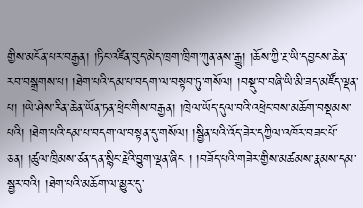གྱིས་མངོན་པར་བརྒྱན། །ཏིང་འཛིན་བུད་མེད་ཁྲག་ཁྲིག་ཀུན་ནས་རྒྱུ། །ཆོས་ཀྱི་རྔ་ཡི་དབྱངས་ཆེན་རབ་བསྒྲགས་པ། །ཐེག་པའི་དམ་པ་བདག་ལ་བསྟབ་ཏུ་གསོལ། །བསྡུ་བ་བཞི་ཡི་མི་ཟད་མཛོད་ལྡན་པ། །ཡེ་ཤེས་རིན་ཆེན་ཡོན་ཏན་ཕྲེང་གིས་བརྒྱན། །ཁྲེལ་ཡོད་དུལ་བའི་འཕྲེང་བས་མཆོག་བསྡམས་པའི། །ཐེག་པའི་དམ་པ་བདག་ལ་བསྟན་དུ་གསོལ། །སྦྱིན་པའི་འོད་ཟེར་དཀྱིལ་འཁོར་བཟང་པོ་ཅན། །ཚུལ་ཁྲིམས་ཙན་དན་སྙིང་རྗེའི་བྱུག་ལྡན་ཞིང ། །བཟོད་པའི་གཟེར་གྱིས་མཚམས་རྣམས་དམ་སྦྱར་བའི། །ཐེག་པའི་མཆོག་ལ་མྱུར་དུ་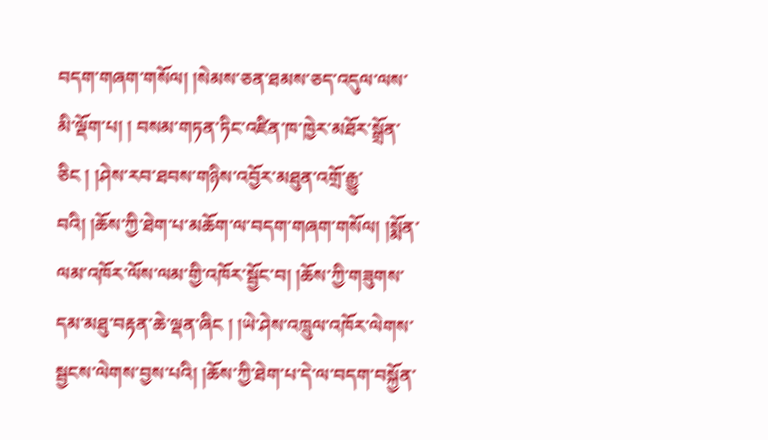བདག་གཞག་གསོལ། །སེམས་ཅན་ཐམས་ཅད་འདུལ་ལས་མི་ལྡོག་པ། ། བསམ་གཏན་ཏིང་འཛིན་ཁ་ཁྱེར་མཐོར་སྒྲོན་ཅིང ། །ཤེས་རབ་ཐབས་གཉིས་འབྱོར་མཐུན་འགྲོ་རྒྱུ་བའི། །ཆོས་ཀྱི་ཐེག་པ་མཆོག་ལ་བདག་གཞག་གསོལ། །སྨོན་ལམ་འཁོར་ལོས་ལམ་གྱི་འཁོར་སྦྱོང་བ། །ཆོས་ཀྱི་གཟུགས་དམ་མཐུ་བརྟན་ཆེ་ལྡན་ཞིང ། །ཡེ་ཤེས་འཁྲུལ་འཁོར་ལེགས་སྦྱངས་ལེགས་བྱས་པའི། །ཆོས་ཀྱི་ཐེག་པ་དེ་ལ་བདག་བསྐྱོན་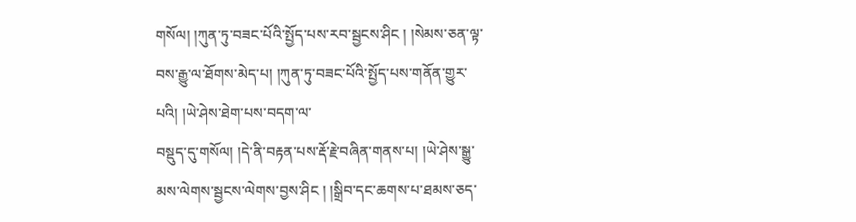གསོལ། །ཀུན་ཏུ་བཟང་པོའི་སྤྱོད་པས་རབ་སྦྱངས་ཤིང ། །སེམས་ཅན་ལྟ་བས་རྒྱུ་ལ་ཐོགས་མེད་པ། །ཀུན་ཏུ་བཟང་པོའི་སྤྱོད་པས་གནོན་གྱུར་པའི། །ཡེ་ཤེས་ཐེག་པས་བདག་ལ་
བསྡུད་དུ་གསོལ། །དེ་ནི་བརྟན་པས་རྡོ་རྗེ་བཞིན་གནས་པ། །ཡེ་ཤེས་སྒྱུ་མས་ལེགས་སྦྱངས་ལེགས་བྱས་ཤིང ། །སྒྲིབ་དང་ཆགས་པ་ཐམས་ཅད་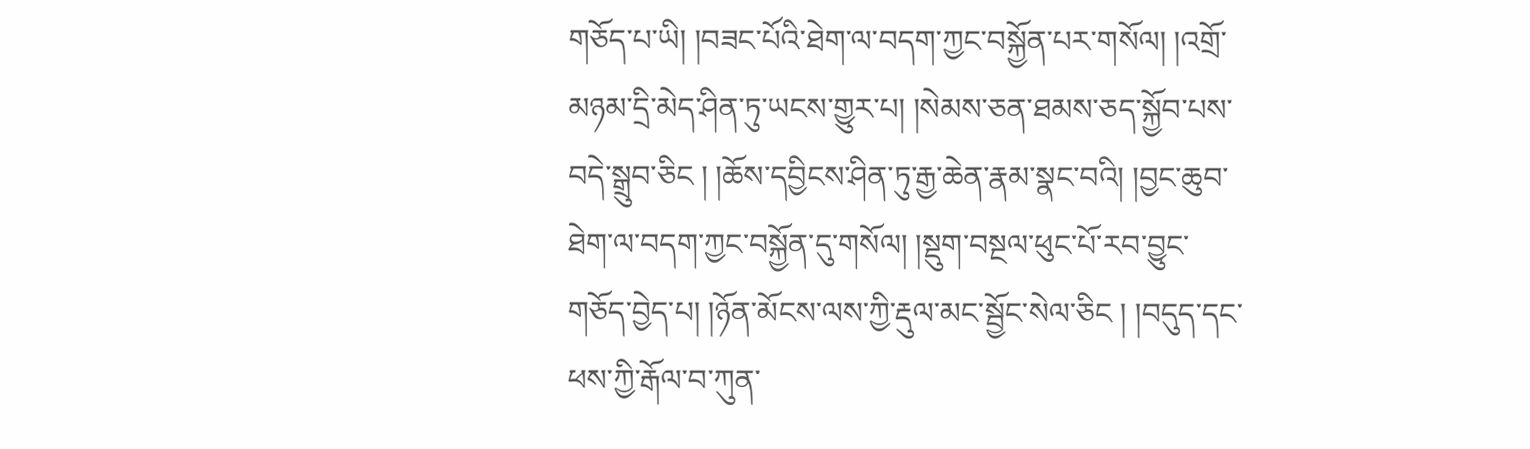གཅོད་པ་ཡི། །བཟང་པོའི་ཐེག་ལ་བདག་ཀྱང་བསྐྱོན་པར་གསོལ། །འགྲོ་མཉམ་དྲི་མེད་ཤིན་ཏུ་ཡངས་གྱུར་པ། །སེམས་ཅན་ཐམས་ཅད་སྐྱོབ་པས་བདེ་སྒྲུབ་ཅིང ། །ཆོས་དབྱིངས་ཤིན་ཏུ་རྒྱ་ཆེན་རྣམ་སྣང་བའི། །བྱང་ཆུབ་ཐེག་ལ་བདག་ཀྱང་བསྐྱོན་དུ་གསོལ། །སྡུག་བསྔལ་ཕུང་པོ་རབ་བྱུང་གཅོད་བྱེད་པ། །ཉོན་མོངས་ལས་ཀྱི་རྡུལ་མང་སྦྱོང་སེལ་ཅིང ། །བདུད་དང་ཕས་ཀྱི་རྒོལ་བ་ཀུན་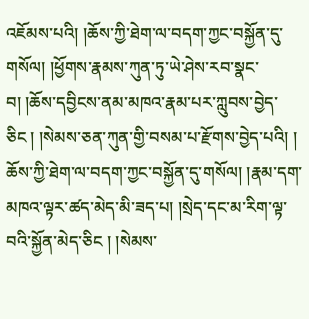འཇོམས་པའི། །ཆོས་ཀྱི་ཐེག་ལ་བདག་ཀྱང་བསྐྱོན་དུ་གསོལ། །ཕྱོགས་རྣམས་ཀུན་ཏུ་ཡེ་ཤེས་རབ་སྣང་བ། །ཆོས་དབྱིངས་ནམ་མཁའ་རྣམ་པར་ཀླུབས་བྱེད་ཅིང ། །སེམས་ཅན་ཀུན་གྱི་བསམ་པ་རྫོགས་བྱེད་པའི། ། ཆོས་ཀྱི་ཐེག་ལ་བདག་ཀྱང་བསྐྱོན་དུ་གསོལ། །རྣམ་དག་མཁའ་ལྟར་ཚད་མེད་མི་ཟད་པ། །སྲེད་དང་མ་རིག་ལྟ་བའི་སྐྱོན་མེད་ཅིང ། །སེམས་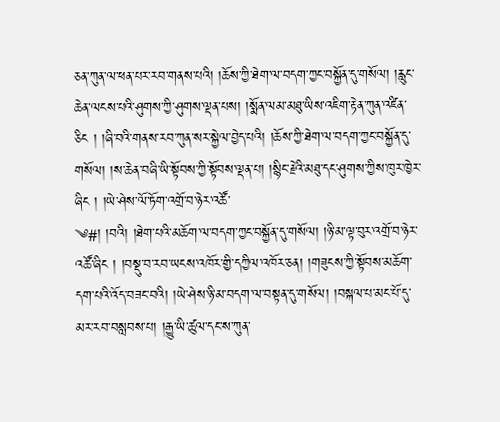ཅན་ཀུན་ལ་ཕན་པར་རབ་གནས་པའི། །ཆོས་ཀྱི་ཐེག་ལ་བདག་ཀྱང་བསྐྱོན་དུ་གསོལ། །རླུང་ཆེན་ལངས་པའི་ཤུགས་ཀྱི་ཤུགས་ལྡན་པས། །སྨོན་ལམ་མཐུ་ཡིས་འཇིག་རྟེན་ཀུན་འཛིན་ཅིང ། །ཞི་བའི་གནས་རབ་ཀུན་སར་སྐྱེལ་བྱེད་པའི། །ཆོས་ཀྱི་ཐེག་ལ་བདག་ཀྱང་བསྐྱོན་དུ་གསོལ། །ས་ཆེན་བཞི་ཡི་སྟོབས་ཀྱི་སྟོབས་ལྡན་པ། །སྙིང་རྗེའི་མཐུ་དང་ཤུགས་ཀྱིས་ཁུར་ཁྱེར་ཞིང ། །ཡེ་ཤེས་ལོ་ཏོག་འགྲོ་བ་ཉེར་འཚོ་
༄#། །བའི། །ཐེག་པའི་མཆོག་ལ་བདག་ཀྱང་བསྐྱོན་དུ་གསོལ། །ཉི་མ་ལྟ་བུར་འགྲོ་བ་ཉེར་འཚོ་ཞིང ། །བསྡུ་བ་རབ་ཡངས་འཁོར་གྱི་དཀྱིལ་འཁོར་ཅན། །གཟུངས་ཀྱི་སྟོབས་མཆོག་དག་པའི་འོད་བཟང་བའི། །ཡེ་ཤེས་ཉི་མ་བདག་ལ་བསྟན་དུ་གསོལ། །བསྐལ་པ་མང་པོ་དུ་མར་རབ་བསླབས་པ། །རྒྱུ་ཡི་ཚུལ་དང་ས་ཀུན་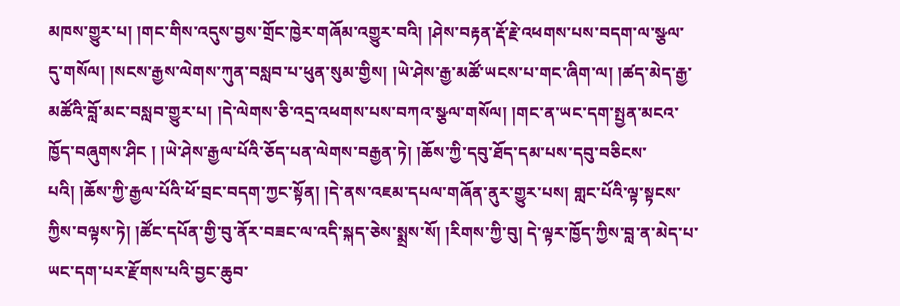མཁས་གྱུར་པ། །གང་གིས་འདུས་བྱས་གྲོང་ཁྱེར་གཞོམ་འགྱུར་བའི། །ཤེས་བརྟན་རྡོ་རྗེ་འཕགས་པས་བདག་ལ་སྩལ་དུ་གསོལ། །སངས་རྒྱས་ལེགས་ཀུན་བསླབ་པ་ཕུན་སུམ་གྱིས། །ཡེ་ཤེས་རྒྱ་མཚོ་ཡངས་པ་གང་ཞིག་ལ། །ཚད་མེད་རྒྱ་མཚོའི་བློ་མང་བསླབ་གྱུར་པ། །དེ་ལེགས་ཅི་འདྲ་འཕགས་པས་བཀའ་སྩལ་གསོལ། །གང་ན་ཡང་དག་སྤྱན་མངའ་ཁྱོད་བཞུགས་ཤིང ། །ཡེ་ཤེས་རྒྱལ་པོའི་ཅོད་པན་ལེགས་བརྒྱན་ཏེ། །ཆོས་ཀྱི་དབུ་ཐོད་དམ་པས་དབུ་བཅིངས་པའི། །ཆོས་ཀྱི་རྒྱལ་པོའི་ཕོ་བྲང་བདག་ཀྱང་སྟོན། །དེ་ནས་འཇམ་དཔལ་གཞོན་ནུར་གྱུར་པས། གླང་པོའི་ལྟ་སྟངས་ཀྱིས་བལྟས་ཏེ། །ཚོང་དཔོན་གྱི་བུ་ནོར་བཟང་ལ་འདི་སྐད་ཅེས་སྨྲས་སོ། །རིགས་ཀྱི་བུ། དེ་ལྟར་ཁྱོད་ཀྱིས་བླ་ན་མེད་པ་ཡང་དག་པར་རྫོགས་པའི་བྱང་ཆུབ་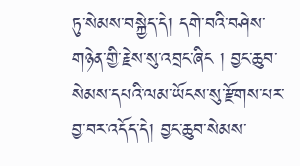ཏུ་སེམས་བསྐྱེད་དེ། དགེ་བའི་བཤེས་གཉེན་གྱི་རྗེས་སུ་འབྲང་ཞིང ། བྱང་ཆུབ་སེམས་དཔའི་ལམ་ཡོངས་སུ་རྫོགས་པར་བྱ་བར་འདོད་དེ། བྱང་ཆུབ་སེམས་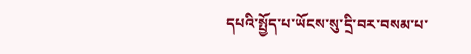དཔའི་སྤྱོད་པ་ཡོངས་སུ་དྲི་བར་བསམ་པ་